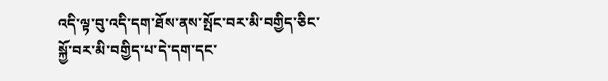འདི་ལྟ་བུ་འདི་དག་ཐོས་ནས་སྤོང་བར་མི་བགྱིད་ཅིང་སྐྱོ་བར་མི་བགྱིད་པ་དེ་དག་དང་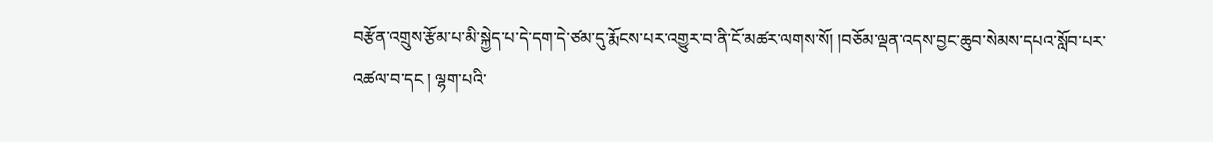བརྩོན་འགྲུས་རྩོམ་པ་མི་སྐྱེད་པ་དེ་དག་དེ་ཙམ་དུ་རྨོངས་པར་འགྱུར་བ་ནི་ངོ་མཚར་ལགས་སོ། །བཅོམ་ལྡན་འདས་བྱང་ཆུབ་སེམས་དཔའ་སློབ་པར་འཚལ་བ་དང ། ལྷག་པའི་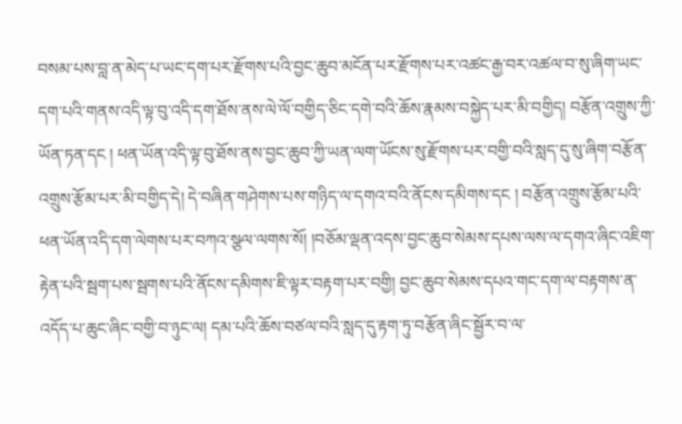བསམ་པས་བླ་ན་མེད་པ་ཡང་དག་པར་རྫོགས་པའི་བྱང་ཆུབ་མངོན་པར་རྫོགས་པར་འཚང་རྒྱ་བར་འཚལ་བ་སུ་ཞིག་ཡང་དག་པའི་གནས་འདི་ལྟ་བུ་འདི་དག་ཐོས་ནས་ལེ་ལོ་བགྱིད་ཅིང་དགེ་བའི་ཆོས་རྣམས་བསྐྱེད་པར་མི་བགྱིད། བརྩོན་འགྲུས་ཀྱི་ཡོན་ཏན་དང ། ཕན་ཡོན་འདི་ལྟ་བུ་ཐོས་ནས་བྱང་ཆུབ་ཀྱི་ཡན་ལག་ཡོངས་སུ་རྫོགས་པར་བགྱི་བའི་སླད་དུ་སུ་ཞིག་བརྩོན་འགྲུས་རྩོམ་པར་མི་བགྱིད་དེ། དེ་བཞིན་གཤེགས་པས་གཉིད་ལ་དགའ་བའི་ནོངས་དམིགས་དང ། བརྩོན་འགྲུས་རྩོམ་པའི་ཕན་ཡོན་འདི་དག་ལེགས་པར་བཀའ་སྩལ་ལགས་སོ། །བཅོམ་ལྡན་འདས་བྱང་ཆུབ་སེམས་དཔས་ལས་ལ་དགའ་ཞིང་འཇིག་རྟེན་པའི་སྦག་པས་སྦགས་པའི་ནོངས་དམིགས་ཇི་ལྟར་བརྟག་པར་བགྱི། བྱང་ཆུབ་སེམས་དཔའ་གང་དག་ལ་བརྟགས་ན་འདོད་པ་ཆུང་ཞིང་བགྱི་བ་ཉུང་ལ། དམ་པའི་ཆོས་བཙལ་བའི་སླད་དུ་རྟག་ཏུ་བརྩོན་ཞིང་སྦྱོར་བ་ལ་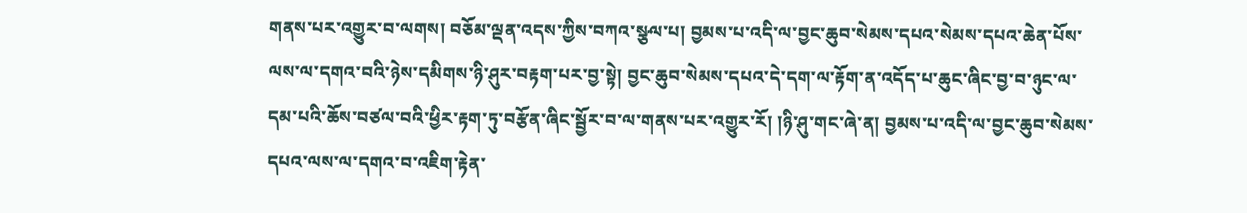གནས་པར་འགྱུར་བ་ལགས། བཅོམ་ལྡན་འདས་ཀྱིས་བཀའ་སྩལ་པ། བྱམས་པ་འདི་ལ་བྱང་ཆུབ་སེམས་དཔའ་སེམས་དཔའ་ཆེན་པོས་ལས་ལ་དགའ་བའི་ཉེས་དམིགས་ཉི་ཤུར་བརྟག་པར་བྱ་སྟེ། བྱང་ཆུབ་སེམས་དཔའ་དེ་དག་ལ་རྟོག་ན་འདོད་པ་ཆུང་ཞིང་བྱ་བ་ཉུང་ལ་དམ་པའི་ཆོས་བཙལ་བའི་ཕྱིར་རྟག་ཏུ་བརྩོན་ཞིང་སྦྱོར་བ་ལ་གནས་པར་འགྱུར་རོ། །ཉི་ཤུ་གང་ཞེ་ན། བྱམས་པ་འདི་ལ་བྱང་ཆུབ་སེམས་དཔའ་ལས་ལ་དགའ་བ་འཇིག་རྟེན་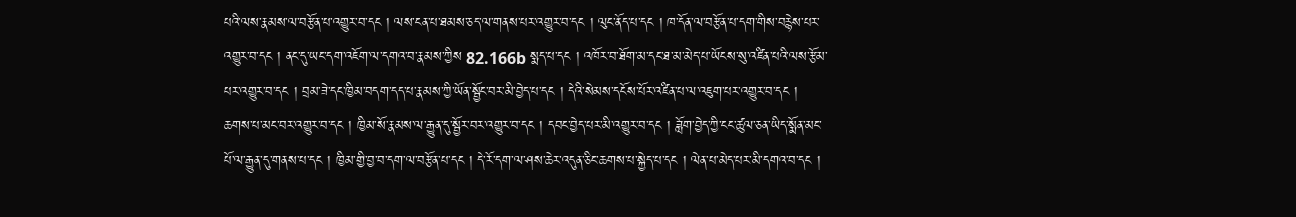པའི་ལས་རྣམས་ལ་བརྩོན་པ་འགྱུར་བ་དང ། ལས་ངན་པ་ཐམས་ཅད་ལ་གནས་པར་འགྱུར་བ་དང ། ལུང་ནོད་པ་དང ། ཁ་དོན་ལ་བརྩོན་པ་དག་གིས་བརྙེས་པར་འགྱུར་བ་དང ། ནང་དུ་ཡང་དག་འཇོག་ལ་དགའ་བ་རྣམས་ཀྱིས 82.166b སྨད་པ་དང ། འཁོར་བ་ཐོག་མ་དང་ཐ་མ་མེད་པ་ཡོངས་སུ་འཛིན་པའི་ལས་རྩོམ་པར་འགྱུར་བ་དང ། བྲམ་ཟེ་དང་ཁྱིམ་བདག་དད་པ་རྣམས་ཀྱི་ཡོན་སྦྱོང་བར་མི་བྱེད་པ་དང ། དེའི་སེམས་དངོས་པོར་འཛིན་པ་ལ་འཇུག་པར་འགྱུར་བ་དང ། ཆགས་པ་མང་བར་འགྱུར་བ་དང ། ཁྱིམ་སོ་རྣམས་ལ་རྒྱུན་དུ་སྦྱོར་བར་འགྱུར་བ་དང ། དབང་བྱེད་པར་མི་འགྱུར་བ་དང ། ཟློག་བྱེད་ཀྱི་ངང་ཚུལ་ཅན་ཡིད་སྨོན་མང་པོ་ལ་རྒྱུན་དུ་གནས་པ་དང ། ཁྱིམ་གྱི་བྱ་བ་དག་ལ་བརྩོན་པ་དང ། དེ་རོ་དག་ལ་ཤས་ཆེར་འདུན་ཅིང་ཆགས་པ་སྐྱེད་པ་དང ། ལེན་པ་མེད་པར་མི་དགའ་བ་དང །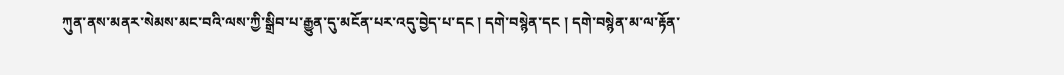ཀུན་ནས་མནར་སེམས་མང་བའི་ལས་ཀྱི་སྒྲིབ་པ་རྒྱུན་དུ་མངོན་པར་འདུ་བྱེད་པ་དང ། དགེ་བསྙེན་དང ། དགེ་བསྙེན་མ་ལ་རྟོན་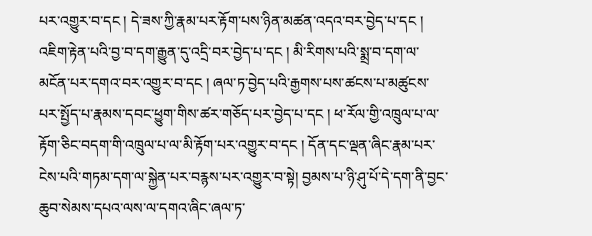པར་འགྱུར་བ་དང ། དེ་ཟས་ཀྱི་རྣམ་པར་རྟོག་པས་ཉིན་མཚན་འདའ་བར་བྱེད་པ་དང ། འཇིག་རྟེན་པའི་བྱ་བ་དག་རྒྱུན་དུ་འདྲི་བར་བྱེད་པ་དང ། མི་རིགས་པའི་སྨྲ་བ་དག་ལ་མངོན་པར་དགའ་བར་འགྱུར་བ་དང ། ཞལ་ཏ་བྱེད་པའི་རྒྱགས་པས་ཚངས་པ་མཚུངས་པར་སྤྱོད་པ་རྣམས་དབང་ཕྱུག་གིས་ཚར་གཅོད་པར་བྱེད་པ་དང ། ཕ་རོལ་གྱི་འཁྲུལ་པ་ལ་རྟོག་ཅིང་བདག་གི་འཁྲུལ་པ་ལ་མི་རྟོག་པར་འགྱུར་བ་དང ། དོན་དང་ལྡན་ཞིང་རྣམ་པར་ངེས་པའི་གཏམ་དག་ལ་སྐྱེན་པར་བརྙས་པར་འགྱུར་བ་སྟེ། བྱམས་པ་ཉི་ཤུ་པོ་དེ་དག་ནི་བྱང་ཆུབ་སེམས་དཔའ་ལས་ལ་དགའ་ཞིང་ཞལ་ཏ་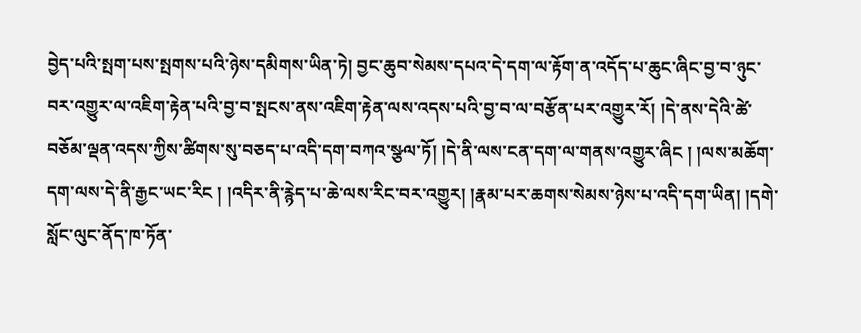བྱེད་པའི་སྤག་པས་སྤགས་པའི་ཉེས་དམིགས་ཡིན་ཏེ། བྱང་ཆུབ་སེམས་དཔའ་དེ་དག་ལ་རྟོག་ན་འདོད་པ་ཆུང་ཞིང་བྱ་བ་ཉུང་བར་འགྱུར་ལ་འཇིག་རྟེན་པའི་བྱ་བ་སྤངས་ནས་འཇིག་རྟེན་ལས་འདས་པའི་བྱ་བ་ལ་བརྩོན་པར་འགྱུར་རོ། །དེ་ནས་དེའི་ཚེ་བཅོམ་ལྡན་འདས་ཀྱིས་ཚིགས་སུ་བཅད་པ་འདི་དག་བཀའ་སྩལ་ཏོ། །དེ་ནི་ལས་ངན་དག་ལ་གནས་འགྱུར་ཞིང ། །ལས་མཆོག་དག་ལས་དེ་ནི་རྒྱང་ཡང་རིང ། །འདིར་ནི་རྙེད་པ་ཆེ་ལས་རིང་བར་འགྱུར། །རྣམ་པར་ཆགས་སེམས་ཉེས་པ་འདི་དག་ཡིན། །དགེ་སློང་ལུང་ནོད་ཁ་ཏོན་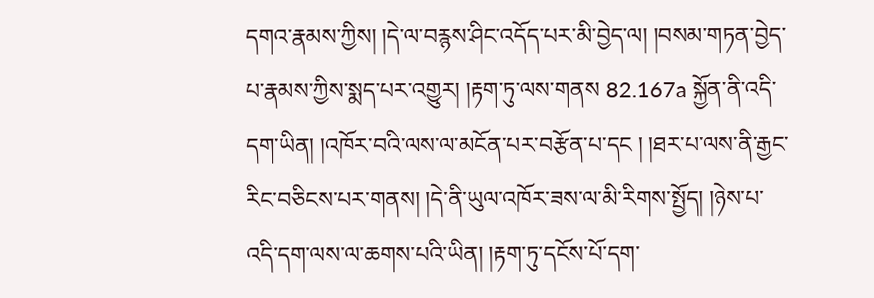དགའ་རྣམས་ཀྱིས། །དེ་ལ་བརྙས་ཤིང་འདོད་པར་མི་བྱེད་ལ། །བསམ་གཏན་བྱེད་པ་རྣམས་ཀྱིས་སྨད་པར་འགྱུར། །རྟག་ཏུ་ལས་གནས 82.167a སྐྱོན་ནི་འདི་དག་ཡིན། །འཁོར་བའི་ལས་ལ་མངོན་པར་བརྩོན་པ་དང ། །ཐར་པ་ལས་ནི་རྒྱང་རིང་བཅིངས་པར་གནས། །དེ་ནི་ཡུལ་འཁོར་ཟས་ལ་མི་རིགས་སྤྱོད། །ཉེས་པ་འདི་དག་ལས་ལ་ཆགས་པའི་ཡིན། །རྟག་ཏུ་དངོས་པོ་དག་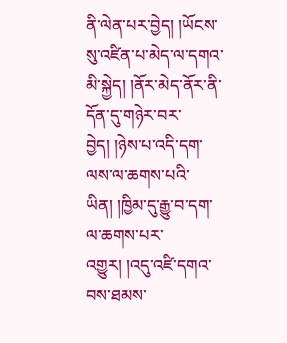ནི་ལེན་པར་བྱེད། །ཡོངས་སུ་འཛིན་པ་མེད་ལ་དགའ་མི་སྐྱེད། །ནོར་མེད་ནོར་ནི་དོན་དུ་གཉེར་བར་བྱེད། །ཉེས་པ་འདི་དག་ལས་ལ་ཆགས་པའི་ཡིན། །ཁྱིམ་དུ་རྒྱུ་བ་དག་ལ་ཆགས་པར་འགྱུར། །འདུ་འཛི་དགའ་བས་ཐམས་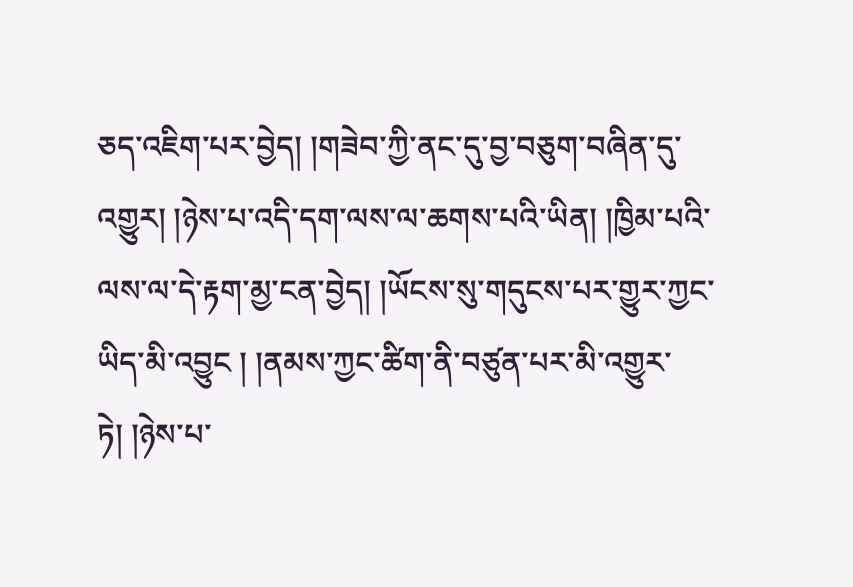ཅད་འཇིག་པར་བྱེད། །གཟེབ་ཀྱི་ནང་དུ་བྱ་བཅུག་བཞིན་དུ་འགྱུར། །ཉེས་པ་འདི་དག་ལས་ལ་ཆགས་པའི་ཡིན། །ཁྱིམ་པའི་ལས་ལ་དེ་རྟག་མྱ་ངན་བྱེད། །ཡོངས་སུ་གདུངས་པར་གྱུར་ཀྱང་ཡིད་མི་འབྱུང ། །ནམས་ཀྱང་ཚིག་ནི་བཙུན་པར་མི་འགྱུར་ཏེ། །ཉེས་པ་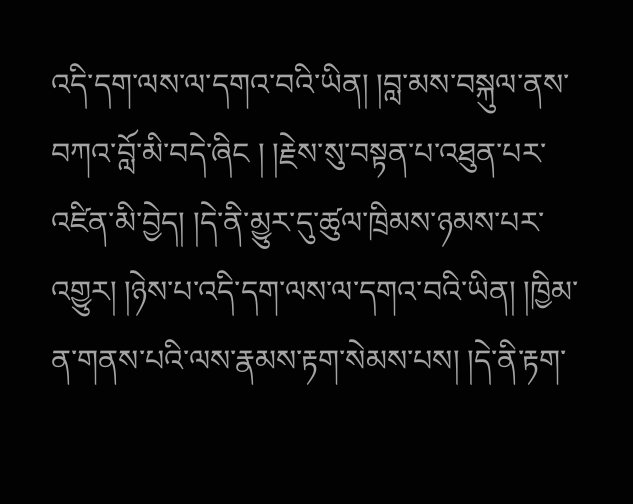འདི་དག་ལས་ལ་དགའ་བའི་ཡིན། །བླ་མས་བསྐུལ་ནས་བཀའ་བློ་མི་བདེ་ཞིང ། །རྗེས་སུ་བསྟན་པ་འཐུན་པར་འཛིན་མི་བྱེད། །དེ་ནི་མྱུར་དུ་ཚུལ་ཁྲིམས་ཉམས་པར་འགྱུར། །ཉེས་པ་འདི་དག་ལས་ལ་དགའ་བའི་ཡིན། །ཁྱིམ་ན་གནས་པའི་ལས་རྣམས་རྟག་སེམས་པས། །དེ་ནི་རྟག་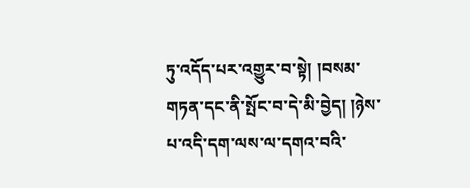ཏུ་འདོད་པར་འགྱུར་བ་སྟེ། །བསམ་གཏན་དང་ནི་སྤོང་བ་དེ་མི་བྱེད། །ཉེས་པ་འདི་དག་ལས་ལ་དགའ་བའི་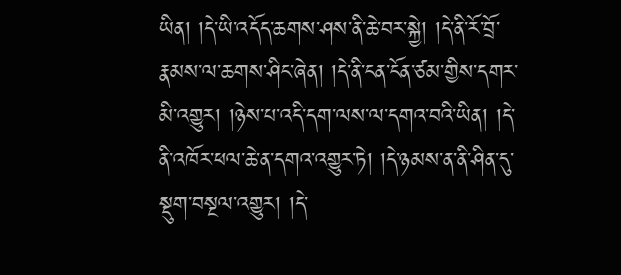ཡིན། །དེ་ཡི་འདོད་ཆགས་ཤས་ནི་ཆེ་བར་སྐྱེ། །དེ་ནི་རོ་བྲོ་རྣམས་ལ་ཆགས་ཤིང་ཞེན། །དེ་ནི་ངན་ངོན་ཙམ་གྱིས་དགར་མི་འགྱུར། །ཉེས་པ་འདི་དག་ལས་ལ་དགའ་བའི་ཡིན། །དེ་ནི་འཁོར་ཕལ་ཆེ་ན་དགའ་འགྱུར་ཏེ། །དེ་ཉམས་ན་ནི་ཤིན་དུ་སྡུག་བསྔལ་འགྱུར། །དེ་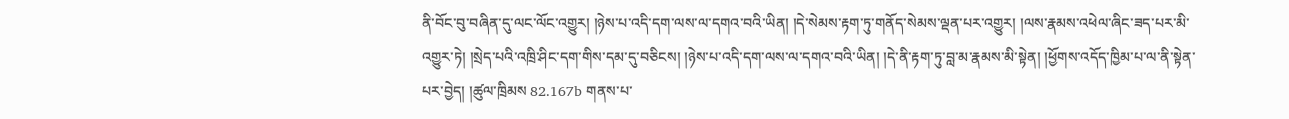ནི་བོང་བུ་བཞིན་དུ་ལང་ལོང་འགྱུར། །ཉེས་པ་འདི་དག་ལས་ལ་དགའ་བའི་ཡིན། །དེ་སེམས་རྟག་ཏུ་གནོད་སེམས་ལྡན་པར་འགྱུར། །ལས་རྣམས་འཕེལ་ཞིང་ཟད་པར་མི་འགྱུར་ཏེ། །སྲེད་པའི་འཁྲི་ཤིང་དག་གིས་དམ་དུ་བཅིངས། །ཉེས་པ་འདི་དག་ལས་ལ་དགའ་བའི་ཡིན། །དེ་ནི་རྟག་ཏུ་བླ་མ་རྣམས་མི་སྟེན། །ཕྱོགས་འདོད་ཁྱིམ་པ་ལ་ནི་སྟེན་པར་བྱེད། །ཚུལ་ཁྲིམས 82.167b གནས་པ་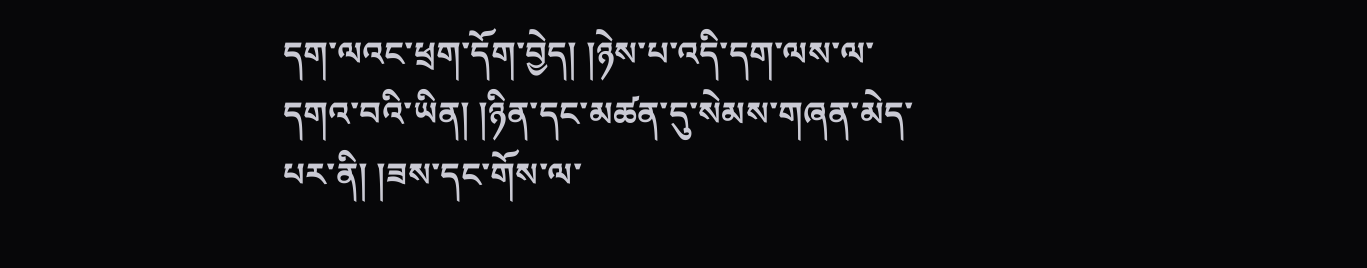དག་ལའང་ཕྲག་དོག་བྱེད། །ཉེས་པ་འདི་དག་ལས་ལ་དགའ་བའི་ཡིན། །ཉིན་དང་མཚན་དུ་སེམས་གཞན་མེད་པར་ནི། །ཟས་དང་གོས་ལ་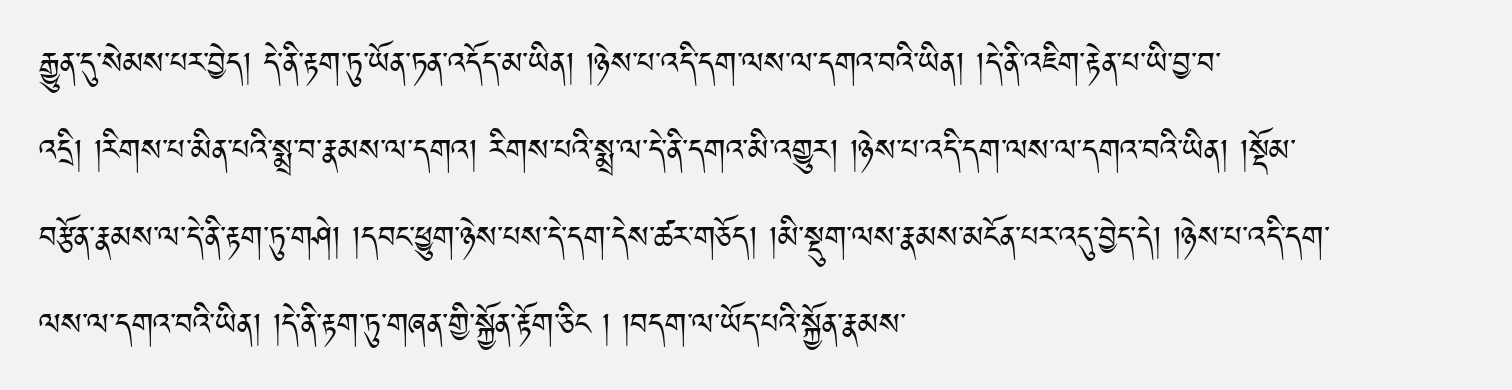རྒྱུན་དུ་སེམས་པར་བྱེད། དེ་ནི་རྟག་ཏུ་ཡོན་ཏན་འདོད་མ་ཡིན། །ཉེས་པ་འདི་དག་ལས་ལ་དགའ་བའི་ཡིན། །དེ་ནི་འཇིག་རྟེན་པ་ཡི་བྱ་བ་འདྲི། །རིགས་པ་མིན་པའི་སྨྲ་བ་རྣམས་ལ་དགའ། རིགས་པའི་སྨྲ་ལ་དེ་ནི་དགའ་མི་འགྱུར། །ཉེས་པ་འདི་དག་ལས་ལ་དགའ་བའི་ཡིན། །སྡོམ་བརྩོན་རྣམས་ལ་དེ་ནི་རྟག་ཏུ་གཤེ། །དབང་ཕྱུག་ཉེས་པས་དེ་དག་དེས་ཚར་གཅོད། །མི་སྡུག་ལས་རྣམས་མངོན་པར་འདུ་བྱེད་དེ། །ཉེས་པ་འདི་དག་ལས་ལ་དགའ་བའི་ཡིན། །དེ་ནི་རྟག་ཏུ་གཞན་གྱི་སྐྱོན་རྟོག་ཅིང ། །བདག་ལ་ཡོད་པའི་སྐྱོན་རྣམས་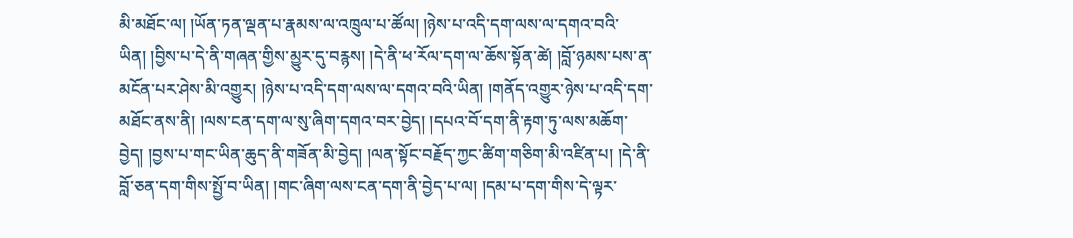མི་མཐོང་ལ། །ཡོན་ཏན་ལྡན་པ་རྣམས་ལ་འཁྲུལ་པ་ཚོལ། །ཉེས་པ་འདི་དག་ལས་ལ་དགའ་བའི་ཡིན། །བྱིས་པ་དེ་ནི་གཞན་གྱིས་མྱུར་དུ་བརྙས། །དེ་ནི་ཕ་རོལ་དག་ལ་ཆོས་སྟོན་ཚེ། །བློ་ཉམས་པས་ན་མངོན་པར་ཤེས་མི་འགྱུར། །ཉེས་པ་འདི་དག་ལས་ལ་དགའ་བའི་ཡིན། །གནོད་འགྱུར་ཉེས་པ་འདི་དག་མཐོང་ནས་ནི། །ལས་ངན་དག་ལ་སུ་ཞིག་དགའ་བར་བྱེད། །དཔའ་བོ་དག་ནི་རྟག་ཏུ་ལས་མཆོག་བྱེད། །བྱས་པ་གང་ཡིན་ཆུད་ནི་གཟོན་མི་བྱེད། །ལན་སྟོང་བརྗོད་ཀྱང་ཚིག་གཅིག་མི་འཛིན་པ། །དེ་ནི་བློ་ཅན་དག་གིས་སྤྱོ་བ་ཡིན། །གང་ཞིག་ལས་ངན་དག་ནི་བྱེད་པ་ལ། །དམ་པ་དག་གིས་དེ་ལྟར་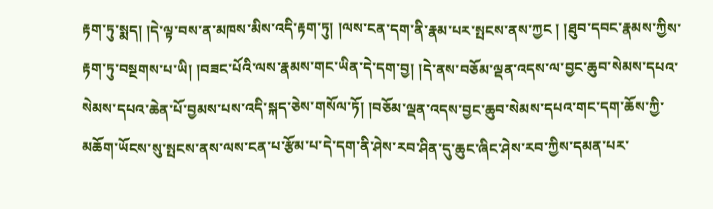རྟག་ཏུ་སྨད། །དེ་ལྟ་བས་ན་མཁས་མིས་འདི་རྟག་ཏུ། །ལས་ངན་དག་ནི་རྣམ་པར་སྤངས་ནས་ཀྱང ། །ཐུབ་དབང་རྣམས་ཀྱིས་རྟག་ཏུ་བསྔགས་པ་ཡི། །བཟང་པོའི་ལས་རྣམས་གང་ཡིན་དེ་དག་བྱ། །དེ་ནས་བཅོམ་ལྡན་འདས་ལ་བྱང་ཆུབ་སེམས་དཔའ་སེམས་དཔའ་ཆེན་པོ་བྱམས་པས་འདི་སྐད་ཅེས་གསོལ་ཏོ། །བཅོམ་ལྡན་འདས་བྱང་ཆུབ་སེམས་དཔའ་གང་དག་ཆོས་ཀྱི་མཆོག་ཡོངས་སུ་སྤངས་ནས་ལས་ངན་པ་རྩོམ་པ་དེ་དག་ནི་ཤེས་རབ་ཤིན་དུ་ཆུང་ཞིང་ཤེས་རབ་ཀྱིས་དམན་པར་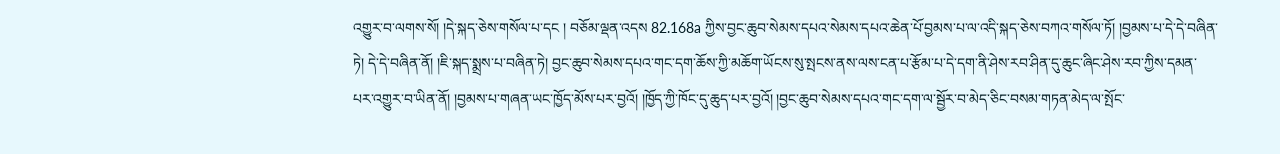འགྱུར་བ་ལགས་སོ། །དེ་སྐད་ཅེས་གསོལ་པ་དང ། བཅོམ་ལྡན་འདས 82.168a ཀྱིས་བྱང་ཆུབ་སེམས་དཔའ་སེམས་དཔའ་ཆེན་པོ་བྱམས་པ་ལ་འདི་སྐད་ཅེས་བཀའ་གསོལ་ཏོ། །བྱམས་པ་དེ་དེ་བཞིན་ཏེ། དེ་དེ་བཞིན་ནོ། །ཇི་སྐད་སྨྲས་པ་བཞིན་ཏེ། བྱང་ཆུབ་སེམས་དཔའ་གང་དག་ཆོས་ཀྱི་མཆོག་ཡོངས་སུ་སྤངས་ནས་ལས་ངན་པ་རྩོམ་པ་དེ་དག་ནི་ཤེས་རབ་ཤིན་དུ་ཆུང་ཞིང་ཤེས་རབ་ཀྱིས་དམན་པར་འགྱུར་བ་ཡིན་ནོ། །བྱམས་པ་གཞན་ཡང་ཁྱོད་མོས་པར་བྱའོ། །ཁྱོད་ཀྱི་ཁོང་དུ་ཆུད་པར་བྱའོ། །བྱང་ཆུབ་སེམས་དཔའ་གང་དག་ལ་སྦྱོར་བ་མེད་ཅིང་བསམ་གཏན་མེད་ལ་སྤོང་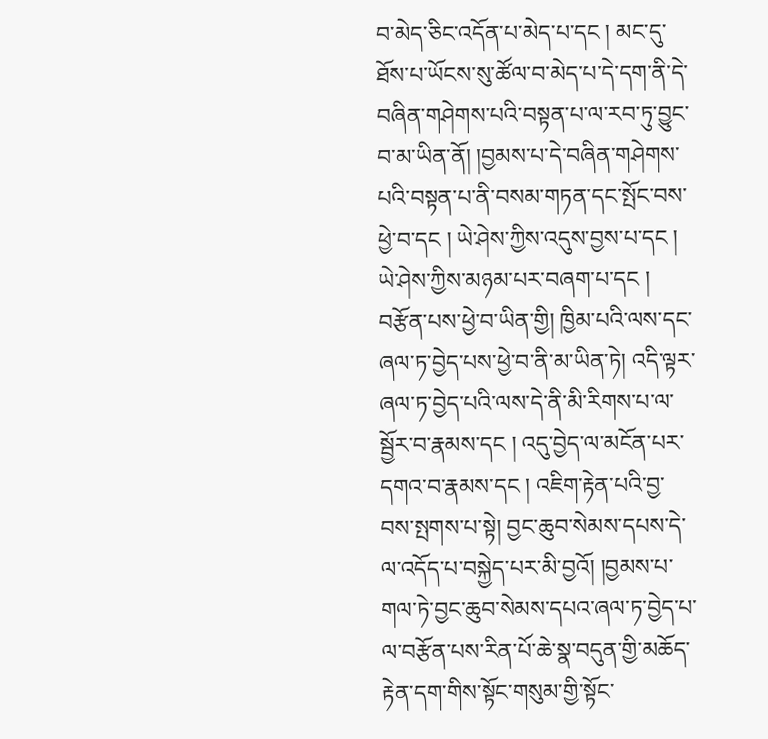བ་མེད་ཅིང་འདོན་པ་མེད་པ་དང ། མང་དུ་ཐོས་པ་ཡོངས་སུ་ཚོལ་བ་མེད་པ་དེ་དག་ནི་དེ་བཞིན་གཤེགས་པའི་བསྟན་པ་ལ་རབ་ཏུ་བྱུང་བ་མ་ཡིན་ནོ། །བྱམས་པ་དེ་བཞིན་གཤེགས་པའི་བསྟན་པ་ནི་བསམ་གཏན་དང་སྤོང་བས་ཕྱེ་བ་དང ། ཡེ་ཤེས་ཀྱིས་འདུས་བྱས་པ་དང ། ཡེ་ཤེས་ཀྱིས་མཉམ་པར་བཞག་པ་དང ། བརྩོན་པས་ཕྱེ་བ་ཡིན་གྱི། ཁྱིམ་པའི་ལས་དང་ཞལ་ཏ་བྱེད་པས་ཕྱེ་བ་ནི་མ་ཡིན་ཏེ། འདི་ལྟར་ཞལ་ཏ་བྱེད་པའི་ལས་དེ་ནི་མི་རིགས་པ་ལ་སྦྱོར་བ་རྣམས་དང ། འདུ་བྱེད་ལ་མངོན་པར་དགའ་བ་རྣམས་དང ། འཇིག་རྟེན་པའི་བྱ་བས་སྤགས་པ་སྟེ། བྱང་ཆུབ་སེམས་དཔས་དེ་ལ་འདོད་པ་བསྐྱེད་པར་མི་བྱའོ། །བྱམས་པ་གལ་ཏེ་བྱང་ཆུབ་སེམས་དཔའ་ཞལ་ཏ་བྱེད་པ་ལ་བརྩོན་པས་རིན་པོ་ཆེ་སྣ་བདུན་གྱི་མཆོད་རྟེན་དག་གིས་སྟོང་གསུམ་གྱི་སྟོང་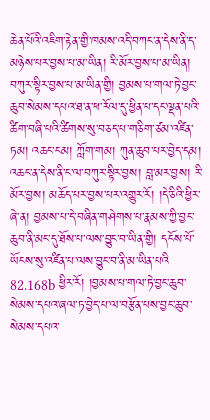ཆེན་པོའི་འཇིག་རྟེན་གྱི་ཁམས་འདི་བཀང་ན་དེས་ནི་ད་མཉེས་པར་བྱས་པ་མ་ཡིན། རི་མོར་བྱས་པ་མ་ཡིན། བཀུར་སྟིར་བྱས་པ་མ་ཡིན་གྱི། བྱམས་པ་གལ་ཏེ་བྱང་ཆུབ་སེམས་དཔའ་ཐ་ན་ཕ་རོལ་དུ་ཕྱིན་པ་དང་ལྡན་པའི་ཚིག་བཞི་པའི་ཚིགས་སུ་བཅད་པ་གཅིག་ཙམ་འཛིན་ཏམ། འཆང་ངམ། ཀློག་གམ། ཀུན་ཆུབ་པར་བྱེད་དམ། འཆང་ན་དེས་ནི་ང་ལ་བཀུར་སྟིར་བྱས། བླ་མར་བྱས། རི་མོར་བྱས། མཆོད་པར་བྱས་པར་འགྱུར་རོ། །དེ་ཅིའི་ཕྱིར་ཞེ་ན། བྱམས་པ་དེ་བཞིན་གཤེགས་པ་རྣམས་ཀྱི་བྱང་ཆུབ་ནི་མང་དུ་ཐོས་པ་ལས་བྱུང་བ་ཡིན་གྱི། དངོས་པོ་ཡོངས་སུ་འཛིན་པ་ལས་བྱུང་བ་ནི་མ་ཡིན་པའི 82.168b ཕྱིར་རོ། །བྱམས་པ་གལ་ཏེ་བྱང་ཆུབ་སེམས་དཔའ་ཞལ་ཏ་བྱེད་པ་ལ་བརྩོན་པས་བྱང་ཆུབ་སེམས་དཔའ་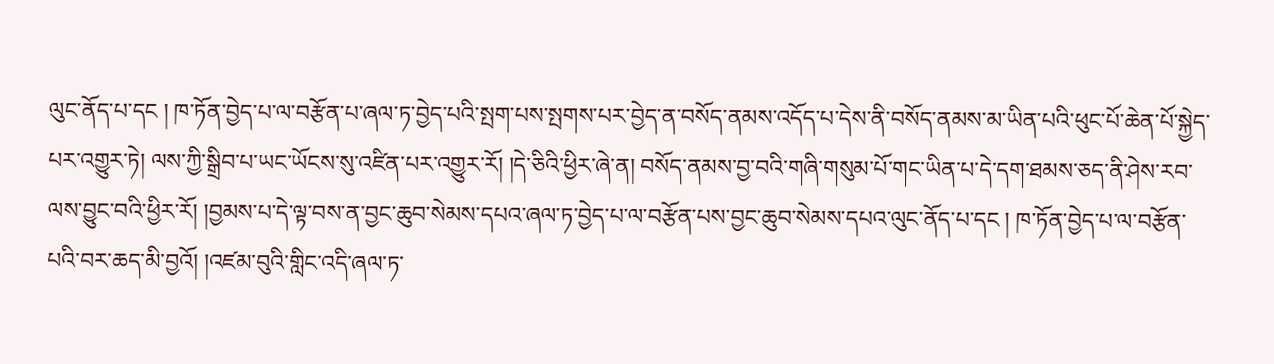ལུང་ནོད་པ་དང ། ཁ་ཏོན་བྱེད་པ་ལ་བརྩོན་པ་ཞལ་ཏ་བྱེད་པའི་སྤག་པས་སྤགས་པར་བྱེད་ན་བསོད་ནམས་འདོད་པ་དེས་ནི་བསོད་ནམས་མ་ཡིན་པའི་ཕུང་པོ་ཆེན་པོ་སྐྱེད་པར་འགྱུར་ཏེ། ལས་ཀྱི་སྒྲིབ་པ་ཡང་ཡོངས་སུ་འཛིན་པར་འགྱུར་རོ། །དེ་ཅིའི་ཕྱིར་ཞེ་ན། བསོད་ནམས་བྱ་བའི་གཞི་གསུམ་པོ་གང་ཡིན་པ་དེ་དག་ཐམས་ཅད་ནི་ཤེས་རབ་ལས་བྱུང་བའི་ཕྱིར་རོ། །བྱམས་པ་དེ་ལྟ་བས་ན་བྱང་ཆུབ་སེམས་དཔའ་ཞལ་ཏ་བྱེད་པ་ལ་བརྩོན་པས་བྱང་ཆུབ་སེམས་དཔའ་ལུང་ནོད་པ་དང ། ཁ་ཏོན་བྱེད་པ་ལ་བརྩོན་པའི་བར་ཆད་མི་བྱའོ། །འཛམ་བུའི་གླིང་འདི་ཞལ་ཏ་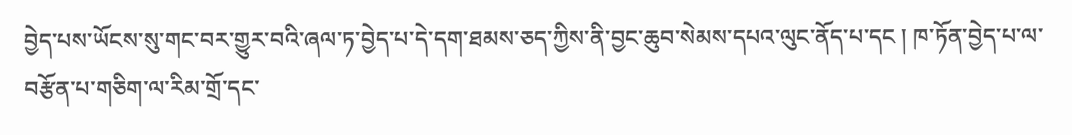བྱེད་པས་ཡོངས་སུ་གང་བར་གྱུར་བའི་ཞལ་ཏ་བྱེད་པ་དེ་དག་ཐམས་ཅད་ཀྱིས་ནི་བྱང་ཆུབ་སེམས་དཔའ་ལུང་ནོད་པ་དང ། ཁ་ཏོན་བྱེད་པ་ལ་བརྩོན་པ་གཅིག་ལ་རིམ་གྲོ་དང་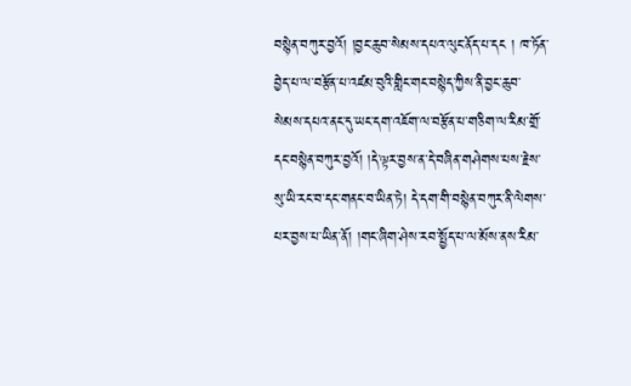བསྙེན་བཀུར་བྱའོ། །བྱང་ཆུབ་སེམས་དཔའ་ལུང་ནོད་པ་དང ། ཁ་ཏོན་བྱེད་པ་ལ་བརྩོན་པ་འཛམ་བུའི་གླིང་གང་བསྙེད་ཀྱིས་ནི་བྱང་ཆུབ་སེམས་དཔའ་ནང་དུ་ཡང་དག་འཇོག་ལ་བརྩོན་པ་གཅིག་ལ་རིམ་གྲོ་དང་བསྙེན་བཀུར་བྱའོ། །དེ་ལྟར་བྱས་ན་དེ་བཞིན་གཤེགས་པས་རྗེས་སུ་ཡི་རང་བ་དང་གནང་བ་ཡིན་ཏེ། དེ་དག་གི་བསྙེན་བཀུར་ནི་ལེགས་པར་བྱས་པ་ཡིན་ནོ། །གང་ཞིག་ཤེས་རབ་སྤྱོད་པ་ལ་མོས་ནས་རིམ་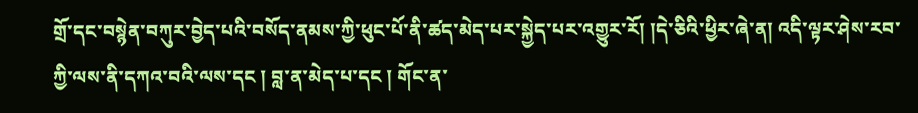གྲོ་དང་བསྙེན་བཀུར་བྱེད་པའི་བསོད་ནམས་ཀྱི་ཕུང་པོ་ནི་ཚད་མེད་པར་སྐྱེད་པར་འགྱུར་རོ། །དེ་ཅིའི་ཕྱིར་ཞེ་ན། འདི་ལྟར་ཤེས་རབ་ཀྱི་ལས་ནི་དཀའ་བའི་ལས་དང ། བླ་ན་མེད་པ་དང ། གོང་ན་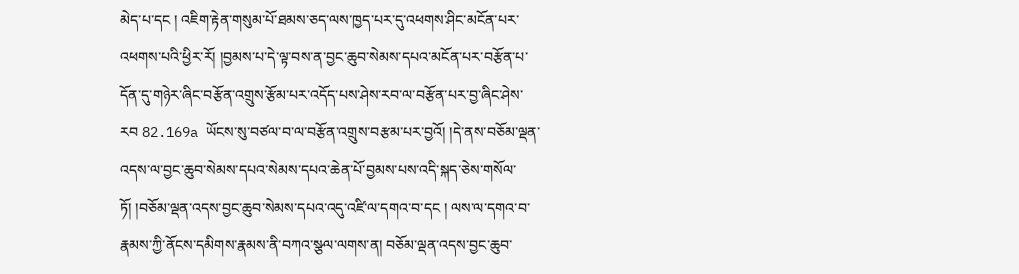མེད་པ་དང ། འཇིག་རྟེན་གསུམ་པོ་ཐམས་ཅད་ལས་ཁྱད་པར་དུ་འཕགས་ཤིང་མངོན་པར་འཕགས་པའི་ཕྱིར་རོ། །བྱམས་པ་དེ་ལྟ་བས་ན་བྱང་ཆུབ་སེམས་དཔའ་མངོན་པར་བརྩོན་པ་དོན་དུ་གཉེར་ཞིང་བརྩོན་འགྲུས་རྩོམ་པར་འདོད་པས་ཤེས་རབ་ལ་བརྩོན་པར་བྱ་ཞིང་ཤེས་རབ 82.169a ཡོངས་སུ་བཙལ་བ་ལ་བརྩོན་འགྲུས་བརྩམ་པར་བྱའོ། །དེ་ནས་བཅོམ་ལྡན་འདས་ལ་བྱང་ཆུབ་སེམས་དཔའ་སེམས་དཔའ་ཆེན་པོ་བྱམས་པས་འདི་སྐད་ཅེས་གསོལ་ཏོ། །བཅོམ་ལྡན་འདས་བྱང་ཆུབ་སེམས་དཔའ་འདུ་འཛི་ལ་དགའ་བ་དང ། ལས་ལ་དགའ་བ་རྣམས་ཀྱི་ནོངས་དམིགས་རྣམས་ནི་བཀའ་སྩལ་ལགས་ན། བཅོམ་ལྡན་འདས་བྱང་ཆུབ་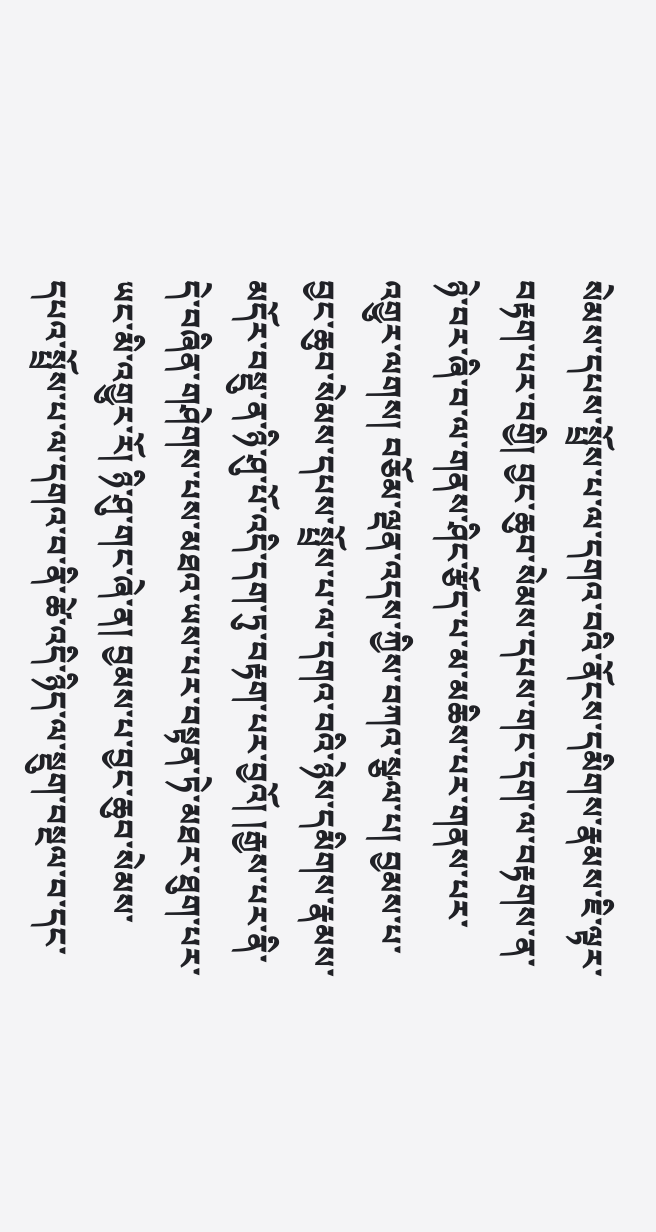སེམས་དཔས་སྤྲོས་པ་ལ་དགའ་བའི་ནོངས་དམིགས་རྣམས་ཇི་ལྟར་བརྟག་པར་བགྱི། བྱང་ཆུབ་སེམས་དཔས་གང་དག་ལ་བརྟགས་ན་ཉེ་བར་ཞི་བ་ལ་གནས་ཤིང་རྩོད་པ་མ་མཆིས་པར་གནས་པར་འགྱུར་ལགས། བཅོམ་ལྡན་འདས་ཀྱིས་བཀའ་སྩལ་པ། བྱམས་པ་བྱང་ཆུབ་སེམས་དཔས་སྤྲོས་པ་ལ་དགའ་བའི་ཉེས་དམིགས་རྣམས་མདོར་བསྡུ་ན་ཉི་ཤུ་པོ་འདི་དག་ཏུ་བརྟག་པར་བྱའོ། །རྒྱས་པར་ནི་དེ་བཞིན་གཤེགས་པས་མཐའ་ཡས་པར་བསྟན་ཏེ་མཐར་ཐུག་པར་ཡང་མི་འགྱུར་རོ། ཉི་ཤུ་གང་ཞེ་ན། བྱམས་པ་བྱང་ཆུབ་སེམས་དཔའ་སྤྲོས་པ་ལ་དགའ་བ་ནི་ཚེ་འདི་ཉིད་ལ་སྡུག་བསྔལ་བ་དང་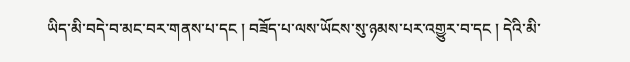ཡིད་མི་བདེ་བ་མང་བར་གནས་པ་དང ། བཟོད་པ་ལས་ཡོངས་སུ་ཉམས་པར་འགྱུར་བ་དང ། དེའི་མི་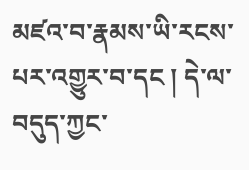མཛའ་བ་རྣམས་ཡི་རངས་པར་འགྱུར་བ་དང ། དེ་ལ་བདུད་ཀྱང་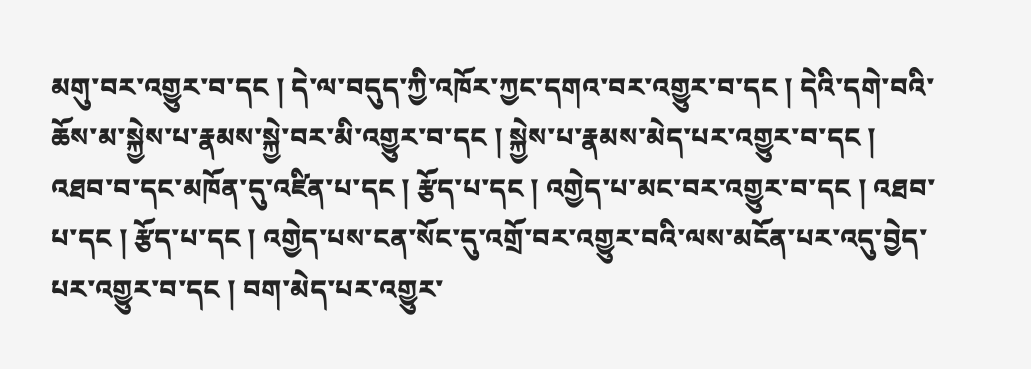མགུ་བར་འགྱུར་བ་དང ། དེ་ལ་བདུད་ཀྱི་འཁོར་ཀྱང་དགའ་བར་འགྱུར་བ་དང ། དེའི་དགེ་བའི་ཆོས་མ་སྐྱེས་པ་རྣམས་སྐྱེ་བར་མི་འགྱུར་བ་དང ། སྐྱེས་པ་རྣམས་མེད་པར་འགྱུར་བ་དང ། འཐབ་བ་དང་མཁོན་དུ་འཛིན་པ་དང ། རྩོད་པ་དང ། འགྱེད་པ་མང་བར་འགྱུར་བ་དང ། འཐབ་པ་དང ། རྩོད་པ་དང ། འགྱེད་པས་ངན་སོང་དུ་འགྲོ་བར་འགྱུར་བའི་ལས་མངོན་པར་འདུ་བྱེད་པར་འགྱུར་བ་དང ། བག་མེད་པར་འགྱུར་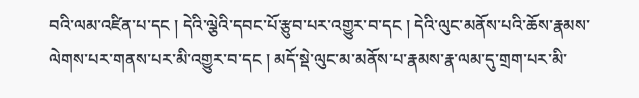བའི་ལམ་འཛིན་པ་དང ། དེའི་ལྕེའི་དབང་པོ་རྩུབ་པར་འགྱུར་བ་དང ། དེའི་ལུང་མནོས་པའི་ཆོས་རྣམས་ལེགས་པར་གནས་པར་མི་འགྱུར་བ་དང ། མདོ་སྡེ་ལུང་མ་མནོས་པ་རྣམས་རྣ་ལམ་དུ་གྲག་པར་མི་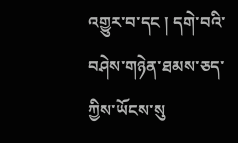འགྱུར་བ་དང ། དགེ་བའི་བཤེས་གཉེན་ཐམས་ཅད་ཀྱིས་ཡོངས་སུ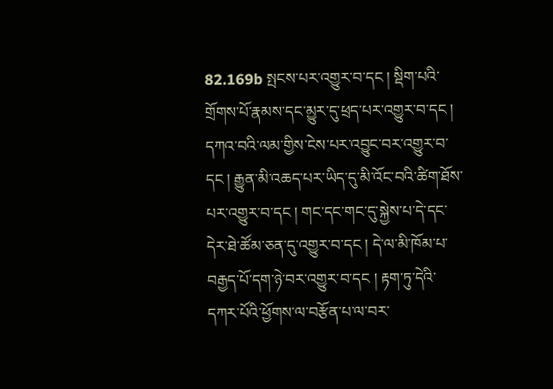82.169b སྤངས་པར་འགྱུར་བ་དང ། སྡིག་པའི་གྲོགས་པོ་རྣམས་དང་མྱུར་དུ་ཕྲད་པར་འགྱུར་བ་དང ། དཀའ་བའི་ལམ་གྱིས་ངེས་པར་འབྱུང་བར་འགྱུར་བ་དང ། རྒྱུན་མི་འཆད་པར་ཡིད་དུ་མི་འོང་བའི་ཚིག་ཐོས་པར་འགྱུར་བ་དང ། གང་དང་གང་དུ་སྐྱེས་པ་དེ་དང་དེར་ཐེ་ཚོམ་ཅན་དུ་འགྱུར་བ་དང ། དེ་ལ་མི་ཁོམ་པ་བརྒྱད་པོ་དག་ཉེ་བར་འགྱུར་བ་དང ། རྟག་ཏུ་དེའི་དཀར་པོའི་ཕྱོགས་ལ་བརྩོན་པ་ལ་བར་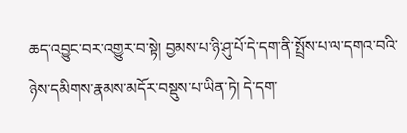ཆད་འབྱུང་བར་འགྱུར་བ་སྟེ། བྱམས་པ་ཉི་ཤུ་པོ་དེ་དག་ནི་སྤྲོས་པ་ལ་དགའ་བའི་ཉེས་དམིགས་རྣམས་མདོར་བསྡུས་པ་ཡིན་ཏེ། དེ་དག་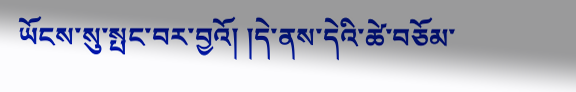ཡོངས་སུ་སྤང་བར་བྱའོ། །དེ་ནས་དེའི་ཚེ་བཅོམ་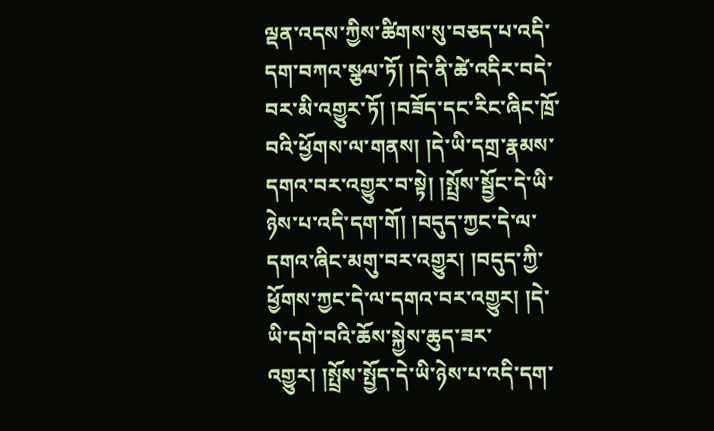ལྡན་འདས་ཀྱིས་ཚིགས་སུ་བཅད་པ་འདི་དག་བཀའ་སྩལ་ཏོ། །དེ་ནི་ཚེ་འདིར་བདེ་བར་མི་འགྱུར་ཏོ། །བཟོད་དང་རིང་ཞིང་ཁྲོ་བའི་ཕྱོགས་ལ་གནས། །དེ་ཡི་དགྲ་རྣམས་དགའ་བར་འགྱུར་བ་སྟེ། །སྤྲོས་སྦྱོང་དེ་ཡི་ཉེས་པ་འདི་དག་གོ། །བདུད་ཀྱང་དེ་ལ་དགའ་ཞིང་མགུ་བར་འགྱུར། །བདུད་ཀྱི་ཕྱོགས་ཀྱང་དེ་ལ་དགའ་བར་འགྱུར། །དེ་ཡི་དགེ་བའི་ཆོས་སྐྱེས་ཆུད་ཟར་འགྱུར། །སྤྲོས་སྤྱོད་དེ་ཡི་ཉེས་པ་འདི་དག་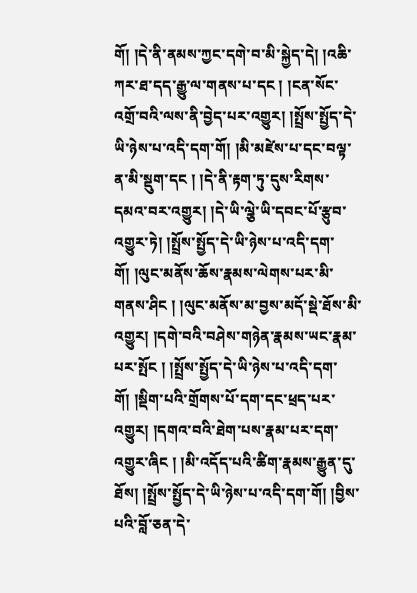གོ། །དེ་ནི་ནམས་ཀྱང་དགེ་བ་མི་སྐྱེད་དེ། །འཆི་ཀར་ཐ་དད་རྒྱུ་ལ་གནས་པ་དང ། །ངན་སོང་འགྲོ་བའི་ལས་ནི་བྱེད་པར་འགྱུར། །སྤྲོས་སྤྱོད་དེ་ཡི་ཉེས་པ་འདི་དག་གོ། །མི་མཛེས་པ་དང་བལྟ་ན་མི་སྡུག་དང ། །དེ་ནི་རྟག་ཏུ་དུས་རིགས་དམའ་བར་འགྱུར། །དེ་ཡི་ལྕེ་ཡི་དབང་པོ་རྩུབ་འགྱུར་ཏེ། །སྤྲོས་སྤྱོད་དེ་ཡི་ཉེས་པ་འདི་དག་གོ། །ལུང་མནོས་ཆོས་རྣམས་ལེགས་པར་མི་གནས་ཤིང ། །ལུང་མནོས་མ་བྱས་མདོ་སྡེ་ཐོས་མི་འགྱུར། །དགེ་བའི་བཤེས་གཉེན་རྣམས་ཡང་རྣམ་པར་སྤོང ། །སྤྲོས་སྤྱོད་དེ་ཡི་ཉེས་པ་འདི་དག་གོ། །སྡིག་པའི་གྲོགས་པོ་དག་དང་ཕྲད་པར་འགྱུར། །དགའ་བའི་ཐེག་པས་རྣམ་པར་དག་འགྱུར་ཞིང ། །མི་འདོད་པའི་ཚིག་རྣམས་རྒྱུན་དུ་ཐོས། །སྤྲོས་སྤྱོད་དེ་ཡི་ཉེས་པ་འདི་དག་གོ། །བྱིས་པའི་བློ་ཅན་དེ་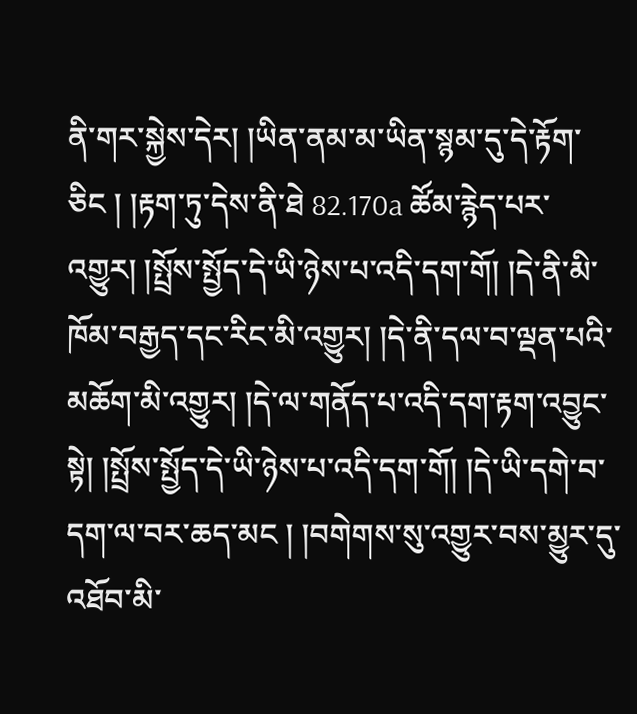ནི་གར་སྐྱེས་དེར། །ཡིན་ནམ་མ་ཡིན་སྙམ་དུ་དེ་རྟོག་ཅིང ། །རྟག་ཏུ་དེས་ནི་ཐེ 82.170a ཚོམ་རྙེད་པར་འགྱུར། །སྤྲོས་སྤྱོད་དེ་ཡི་ཉེས་པ་འདི་དག་གོ། །དེ་ནི་མི་ཁོམ་བརྒྱད་དང་རིང་མི་འགྱུར། །དེ་ནི་དལ་བ་ལྡན་པའི་མཆོག་མི་འགྱུར། །དེ་ལ་གནོད་པ་འདི་དག་རྟག་འབྱུང་སྟེ། །སྤྲོས་སྤྱོད་དེ་ཡི་ཉེས་པ་འདི་དག་གོ། །དེ་ཡི་དགེ་བ་དག་ལ་བར་ཆད་མང ། །བགེགས་སུ་འགྱུར་བས་མྱུར་དུ་འཐོབ་མི་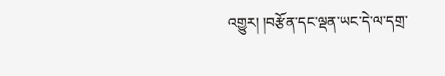འགྱུར། །བརྩོན་དང་ལྡན་ཡང་དེ་ལ་དགྲ་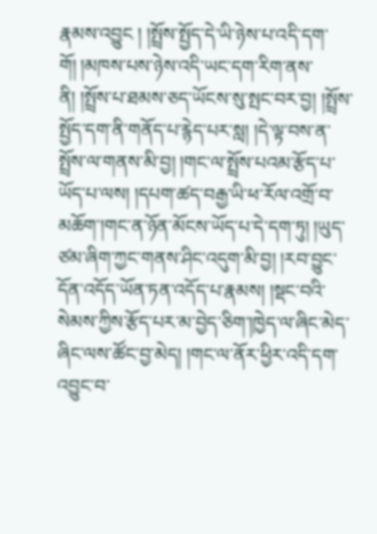རྣམས་འབྱུང ། །སྤྲོས་སྤྱོད་དེ་ཡི་ཉེས་པ་འདི་དག་གོ། །མཁས་པས་ཉེས་འདི་ཡང་དག་རིག་ནས་ནི། །སྤྲོས་པ་ཐམས་ཅད་ཡོངས་སུ་སྤང་བར་བྱ། །སྤྲོས་སྤྱོད་དག་ནི་གནོད་པ་རྙེད་པར་སླ། །དེ་ལྟ་བས་ན་སྤྲོས་ལ་གནས་མི་བྱ། །གང་ལ་སྤྲོས་པའམ་རྩོད་པ་ཡོད་པ་ལས། །དཔག་ཚད་བརྒྱ་ཡི་ཕ་རོལ་འགྲོ་བ་མཆོག་།གང་ན་ཉོན་མོངས་ཡོད་པ་དེ་དག་ཏུ། །ཡུད་ཙམ་ཞིག་ཀྱང་གནས་ཤིང་འདུག་མི་བྱ། །རབ་བྱུང་དོན་འདོད་ཡོན་ཏན་འདོད་པ་རྣམས། །སྡང་བའི་སེམས་ཀྱིས་རྩོད་པར་མ་བྱེད་ཅིག་།ཁྱེད་ལ་ཞིང་མེད་ཞིང་ལས་ཚོང་བྱ་མེད། །གང་ལ་ནོར་ཕྱིར་འདི་དག་འབྱུང་བ་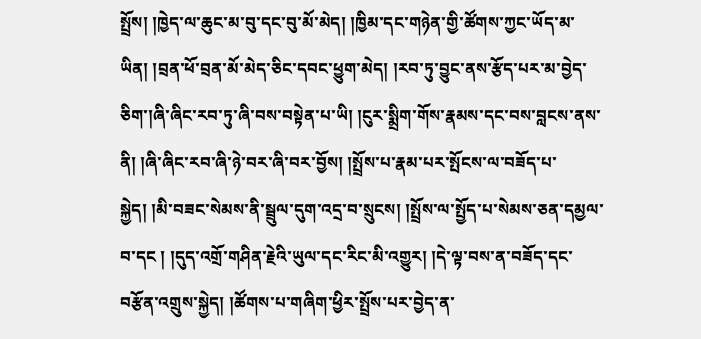སྤྲོས། །ཁྱེད་ལ་ཆུང་མ་བུ་དང་བུ་མོ་མེད། །ཁྱིམ་དང་གཉེན་གྱི་ཚོགས་ཀྱང་ཡོད་མ་ཡིན། །བྲན་ཕོ་བྲན་མོ་མེད་ཅིང་དབང་ཕྱུག་མེད། །རབ་ཏུ་བྱུང་ནས་རྩོད་པར་མ་བྱེད་ཅིག་།ཞི་ཞིང་རབ་ཏུ་ཞི་བས་བསྟེན་པ་ཡི། །ངུར་སྨྲིག་གོས་རྣམས་དང་བས་བླངས་ནས་ནི། །ཞི་ཞིང་རབ་ཞི་ཉེ་བར་ཞི་བར་བྱོས། །སྤྲོས་པ་རྣམ་པར་སྤོངས་ལ་བཟོད་པ་སྐྱེད། །མི་བཟང་སེམས་ནི་སྦྲུལ་དུག་འདྲ་བ་སྲུངས། །སྤྲོས་ལ་སྤྱོད་པ་སེམས་ཅན་དམྱལ་བ་དང ། །དུད་འགྲོ་གཤིན་རྗེའི་ཡུལ་དང་རིང་མི་འགྱུར། །དེ་ལྟ་བས་ན་བཟོད་དང་བརྩོན་འགྲུས་སྐྱེད། །ཚོགས་པ་གཞིག་ཕྱིར་སྤྲོས་པར་བྱེད་ན་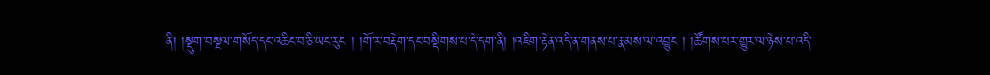ནི། །སྡུག་བསྔལ་གསོད་དང་འཆིང་བ་ཅི་ཡང་རུང ། །གོ་ར་བརྡེག་དང་བསྡིགས་པ་དེ་དག་ནི། །འཇིག་རྟེན་འདི་ན་གནས་པ་རྣམས་ལ་འབྱུང ། །ཚོགས་པར་གྱུར་ལ་ཉེས་པ་འདི་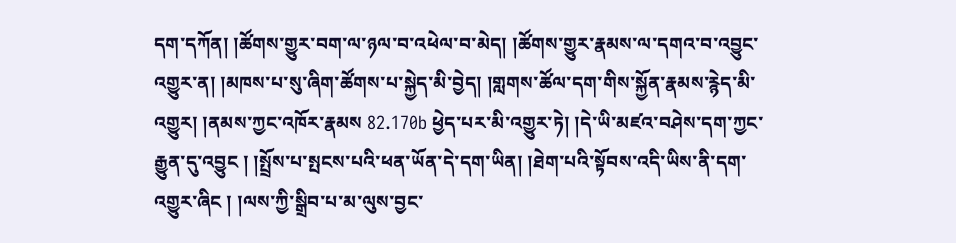དག་དཀོན། །ཚོགས་གྱུར་བག་ལ་ཉལ་བ་འཕེལ་བ་མེད། །ཚོགས་གྱུར་རྣམས་ལ་དགའ་བ་འབྱུང་འགྱུར་ན། །མཁས་པ་སུ་ཞིག་ཚོགས་པ་སྐྱེད་མི་བྱེད། །གླགས་ཚོལ་དག་གིས་སྐྱོན་རྣམས་རྙེད་མི་འགྱུར། །ནམས་ཀྱང་འཁོར་རྣམས 82.170b ཕྱེད་པར་མི་འགྱུར་ཏེ། །དེ་ཡི་མཛའ་བཤེས་དག་ཀྱང་རྒྱུན་དུ་འབྱུང ། །སྤྲོས་པ་སྤངས་པའི་ཕན་ཡོན་དེ་དག་ཡིན། །ཐེག་པའི་སྟོབས་འདི་ཡིས་ནི་དག་འགྱུར་ཞིང ། །ལས་ཀྱི་སྒྲིབ་པ་མ་ལུས་བྱང་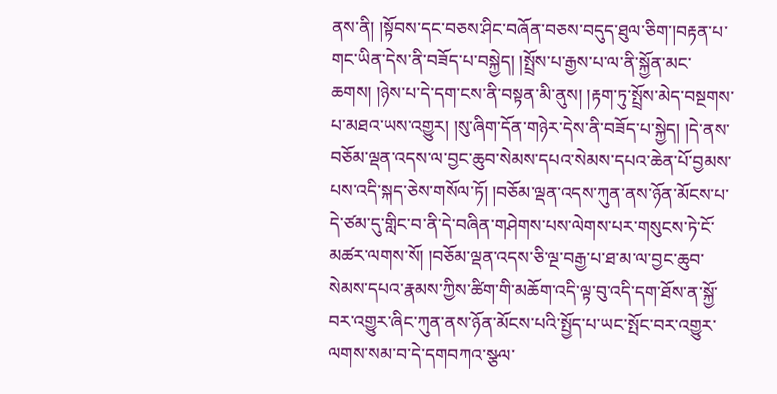ནས་ནི། །སྟོབས་དང་བཅས་ཤིང་བཞོན་བཅས་བདུད་ཐུལ་ཅིག་།བརྟན་པ་གང་ཡིན་དེས་ནི་བཟོད་པ་བསྐྱེད། །སྤྲོས་པ་རྒྱས་པ་ལ་ནི་སྐྱོན་མང་ཆགས། །ཉེས་པ་དེ་དག་ངས་ནི་བསྟན་མི་ནུས། །རྟག་ཏུ་སྤྲོས་མེད་བསྔགས་པ་མཐའ་ཡས་འགྱུར། །སུ་ཞིག་དོན་གཉེར་དེས་ནི་བཟོད་པ་སྐྱེད། །དེ་ནས་བཅོམ་ལྡན་འདས་ལ་བྱང་ཆུབ་སེམས་དཔའ་སེམས་དཔའ་ཆེན་པོ་བྱམས་པས་འདི་སྐད་ཅེས་གསོལ་ཏོ། །བཅོམ་ལྡན་འདས་ཀུན་ནས་ཉོན་མོངས་པ་དེ་ཙམ་དུ་གླིང་བ་ནི་དེ་བཞིན་གཤེགས་པས་ལེགས་པར་གསུངས་ཏེ་ངོ་མཚར་ལགས་སོ། །བཅོམ་ལྡན་འདས་ཅི་ལྔ་བརྒྱ་པ་ཐ་མ་ལ་བྱང་ཆུབ་སེམས་དཔའ་རྣམས་ཀྱིས་ཚིག་གི་མཆོག་འདི་ལྟ་བུ་འདི་དག་ཐོས་ན་སྐྱོ་བར་འགྱུར་ཞིང་ཀུན་ནས་ཉོན་མོངས་པའི་སྤྱོད་པ་ཡང་སྤོང་བར་འགྱུར་ལགས་སམ་བ་དེ་དགབཀའ་སྩལ་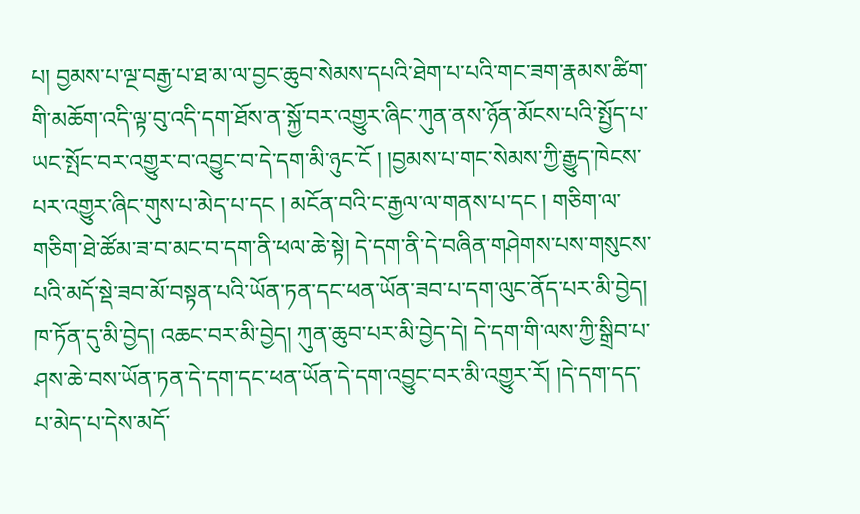པ། བྱམས་པ་ལྔ་བརྒྱ་པ་ཐ་མ་ལ་བྱང་ཆུབ་སེམས་དཔའི་ཐེག་པ་པའི་གང་ཟག་རྣམས་ཚིག་གི་མཆོག་འདི་ལྟ་བུ་འདི་དག་ཐོས་ན་སྐྱོ་བར་འགྱུར་ཞིང་ཀུན་ནས་ཉོན་མོངས་པའི་སྤྱོད་པ་ཡང་སྤོང་བར་འགྱུར་བ་འབྱུང་བ་དེ་དག་མི་ཉུང་ངོ ། །བྱམས་པ་གང་སེམས་ཀྱི་རྒྱུད་ཁེངས་པར་འགྱུར་ཞིང་གུས་པ་མེད་པ་དང ། མངོན་བའི་ང་རྒྱལ་ལ་གནས་པ་དང ། གཅིག་ལ་གཅིག་ཐེ་ཚོམ་ཟ་བ་མང་བ་དག་ནི་ཕལ་ཆེ་སྟེ། དེ་དག་ནི་དེ་བཞིན་གཤེགས་པས་གསུངས་པའི་མདོ་སྡེ་ཟབ་མོ་བསྟན་པའི་ཡོན་ཏན་དང་ཕན་ཡོན་ཟབ་པ་དག་ལུང་ནོད་པར་མི་བྱེད། ཁ་ཏོན་དུ་མི་བྱེད། འཆང་བར་མི་བྱེད། ཀུན་ཆུབ་པར་མི་བྱེད་དེ། དེ་དག་གི་ལས་ཀྱི་སྒྲིབ་པ་ཤས་ཆེ་བས་ཡོན་ཏན་དེ་དག་དང་ཕན་ཡོན་དེ་དག་འབྱུང་བར་མི་འགྱུར་རོ། །དེ་དག་དད་པ་མེད་པ་དེས་མདོ་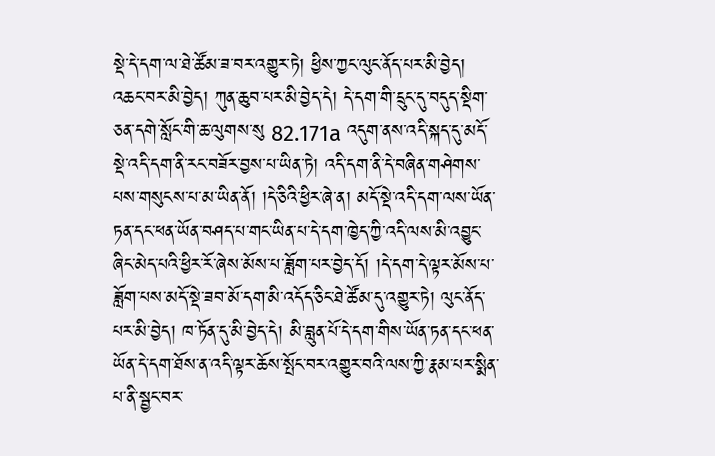སྡེ་དེ་དག་ལ་ཐེ་ཚོམ་ཟ་བར་འགྱུར་ཏེ། ཕྱིས་ཀྱང་ལུང་ནོད་པར་མི་བྱེད། འཆང་བར་མི་བྱེད། ཀུན་ཆུབ་པར་མི་བྱེད་དེ། དེ་དག་གི་དྲུང་དུ་བདུད་སྡིག་ཅན་དགེ་སློང་གི་ཆ་ལུགས་སུ 82.171a འདུག་ནས་འདི་སྐད་དུ་མདོ་སྡེ་འདི་དག་ནི་རང་བཟོར་བྱས་པ་ཡིན་ཏེ། འདི་དག་ནི་དེ་བཞིན་གཤེགས་པས་གསུངས་པ་མ་ཡིན་ནོ། །དེ་ཅིའི་ཕྱིར་ཞེ་ན། མདོ་སྡེ་འདི་དག་ལས་ཡོན་ཏན་དང་ཕན་ཡོན་བཤད་པ་གང་ཡིན་པ་དེ་དག་ཁྱེད་ཀྱི་འདི་ལས་མི་འབྱུང་ཞིང་མེད་པའི་ཕྱིར་རོ་ཞེས་མོས་པ་ཟློག་པར་བྱེད་དོ། །དེ་དག་དེ་ལྟར་མོས་པ་ཟློག་པས་མདོ་སྡེ་ཟབ་མོ་དག་མི་འདོད་ཅིང་ཐེ་ཚོམ་དུ་འགྱུར་ཏེ། ལུང་ནོད་པར་མི་བྱེད། ཁ་ཏོན་དུ་མི་བྱེད་དེ། མི་བླུན་པོ་དེ་དག་གིས་ཡོན་ཏན་དང་ཕན་ཡོན་དེ་དག་ཐོས་ན་འདི་ལྟར་ཆོས་སྤོང་བར་འགྱུར་བའི་ལས་ཀྱི་རྣམ་པར་སྨིན་པ་ནི་སྦྱང་བར་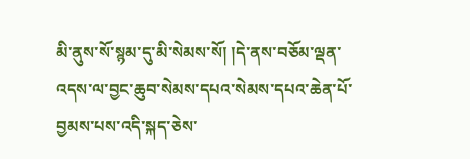མི་ནུས་སོ་སྙམ་དུ་མི་སེམས་སོ། །དེ་ནས་བཅོམ་ལྡན་འདས་ལ་བྱང་ཆུབ་སེམས་དཔའ་སེམས་དཔའ་ཆེན་པོ་བྱམས་པས་འདི་སྐད་ཅེས་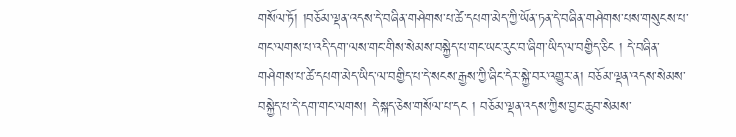གསོལ་ཏོ། །བཅོམ་ལྡན་འདས་དེ་བཞིན་གཤེགས་པ་ཚེ་དཔག་མེད་ཀྱི་ཡོན་ཏན་དེ་བཞིན་གཤེགས་པས་གསུངས་པ་གང་ལགས་པ་འདི་དག་ལས་གང་གིས་སེམས་བསྐྱེད་པ་གང་ཡང་རུང་བ་ཞིག་ཡིད་ལ་བགྱིད་ཅིང ། དེ་བཞིན་གཤེགས་པ་ཚེ་དཔག་མེད་ཡིད་ལ་བགྱིད་པ་དེ་སངས་རྒྱས་ཀྱི་ཞིང་དེར་སྐྱེ་བར་འགྱུར་ན། བཅོམ་ལྡན་འདས་སེམས་བསྐྱེད་པ་དེ་དག་གང་ལགས། དེ་སྐད་ཅེས་གསོལ་པ་དང ། བཅོམ་ལྡན་འདས་ཀྱིས་བྱང་ཆུབ་སེམས་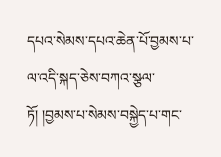དཔའ་སེམས་དཔའ་ཆེན་པོ་བྱམས་པ་ལ་འདི་སྐད་ཅེས་བཀའ་སྩལ་ཏོ། །བྱམས་པ་སེམས་བསྐྱེད་པ་གང་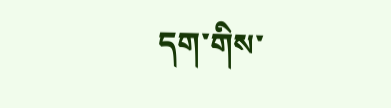དག་གིས་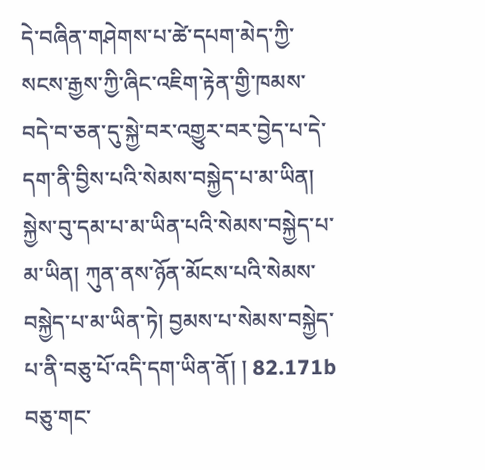དེ་བཞིན་གཤེགས་པ་ཚེ་དཔག་མེད་ཀྱི་སངས་རྒྱས་ཀྱི་ཞིང་འཇིག་རྟེན་གྱི་ཁམས་བདེ་བ་ཅན་དུ་སྐྱེ་བར་འགྱུར་བར་བྱེད་པ་དེ་དག་ནི་བྱིས་པའི་སེམས་བསྐྱེད་པ་མ་ཡིན། སྐྱེས་བུ་དམ་པ་མ་ཡིན་པའི་སེམས་བསྐྱེད་པ་མ་ཡིན། ཀུན་ནས་ཉོན་མོངས་པའི་སེམས་བསྐྱེད་པ་མ་ཡིན་ཏེ། བྱམས་པ་སེམས་བསྐྱེད་པ་ནི་བཅུ་པོ་འདི་དག་ཡིན་ནོ། ། 82.171b བཅུ་གང་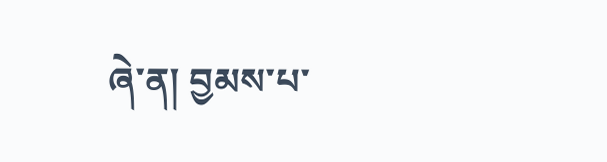ཞེ་ན། བྱམས་པ་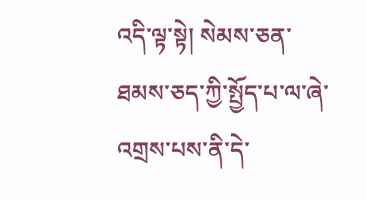འདི་ལྟ་སྟེ། སེམས་ཅན་ཐམས་ཅད་ཀྱི་སྤྱོད་པ་ལ་ཞེ་འགྲས་པས་ནི་དེ་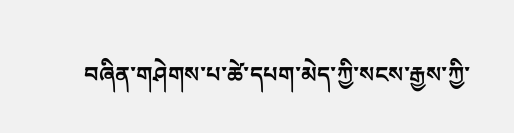བཞིན་གཤེགས་པ་ཚེ་དཔག་མེད་ཀྱི་སངས་རྒྱས་ཀྱི་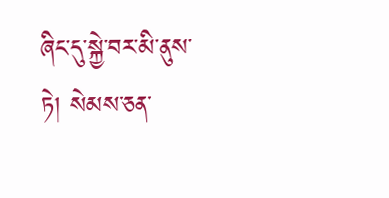ཞིང་དུ་སྐྱེ་བར་མི་ནུས་ཏེ། སེམས་ཅན་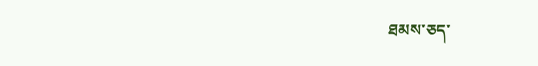ཐམས་ཅད་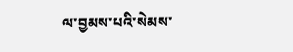ལ་བྱམས་པའི་སེམས་